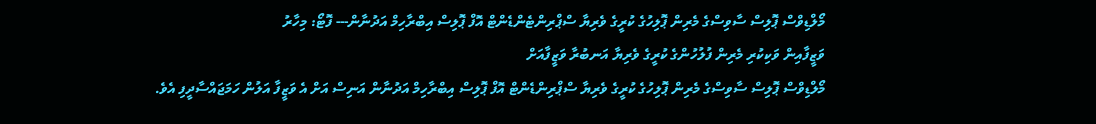މޯލްޑިވްސް ޕޮލިސް ސާވިސްގެ މެރިން ޕޮލިހުގެ ކުރީގެ ވެރިޔާ ސްޕްރިންޓެންޑެންޓް އޮފް ޕޮލިސް އިބްރާހިމް އަދުނާން--- ފޮޓޯ: މިހާރު
ވަޒީފާއިން ވަކިކުރި މެރިން ފުލުހުންގެ ކުރީގެ ވެރިޔާ އަނބުރާ ވަޒީފާއަށް
މޯލްޑިވްސް ޕޮލިސް ސާވިސްގެ މެރިން ޕޮލިހުގެ ކުރީގެ ވެރިޔާ ސްޕްރިންޑެންޓް އޮފް ޕޮލިސް އިބްރާހިމް އަދުނާން އަނިސް އަށް އެ ވަޒީފާ އަލުން ހަމަޖައްސާދީފި އެވެ.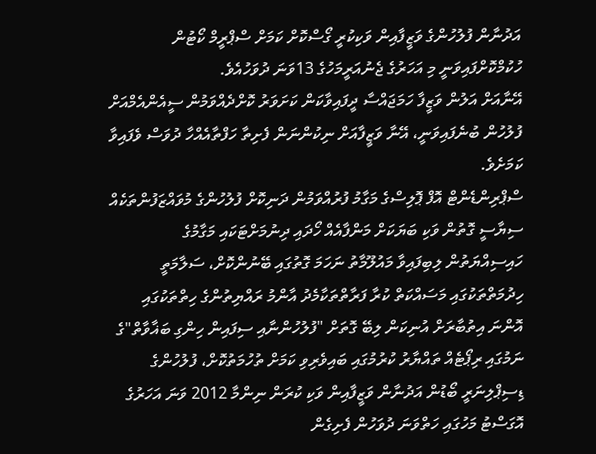އަދުނާން ފުލުހުންގެ ވަޒީފާއިން ވަކިކުރީ ގޯސްކޮށް ކަމަށް ސްޕްރީމް ކޯޓުން ހުކުމްކޮށްފައިވަނީ މި އަހަރުގެ ޖެނުއަރީމަހުގެ 13ވަނަ ދުވަހުއެވެ.
އޭނާއަށް އަލުން ވަޒީފާ ހަމަޖައްސާ ދީފައިވާކަން ކަށަވަރު ކޮށްދެއްވަމުން ސީއެންއެމްއަށް ފުލުހުން ބުނެފައިވަނީ، އޭނާ ވަޒީފާއަށް ނިކުންނަން ފެށިތާ ހަފްތާއެއްހާ ދުވަސް ވެފައިވާ ކަމަށެވެ.
ސްޕްރިންޑެންޓް އޮފް ޕޮލިސްގެ މަގާމު ފުރުއްވަމުން ދަނިކޮށް ފުލުހުންގެ މުވައްޒަފުންތަކެއް ސިޔާސީ ގޮތުން ވަކި ބަޔަކަށް މަންފާއެއް ހޯދައި ދިނުމަށްޓަކައި މަގާމުގެ ހައިސިއްޔަތުން ލިބިފައިވާ މައުލޫމާތު ނަހަމަ ގޮތުގައި ބޭނުންކޮށް، ސަލާމަތީ ހިދުމަތްތަކުގައި މަސައްކަތް ކުރާ ފަރާތްތަކާމެދު އާންމު ރައްޔިތުންގެ ހިތްތަކުގައި އޮންނަ އިތުބާރަށް އުނިކަން ލިބޭ ގޮތަށް "ފުލުހުންނާއި ސިފައިން ހިންގި ބަޣާވާތް"ގެ ނަމުގައި ރިޕޯޓެއް ތައްޔާރު ކުރުމުގައި ބައިވެރިވި ކަމަށް ތުހުމަތުކޮށް، ފުލުހުންގެ ޑިސިޕްލިނަރީ ބޯޑުން އަދުނާން ވަޒީފާއިން ވަކި ކުރަން ނިންމާ 2012 ވަނަ އަހަރުގެ އޮގަސްޓު މަހުގައި ހަތްވަނަ ދުވަހުން ފެށިގެން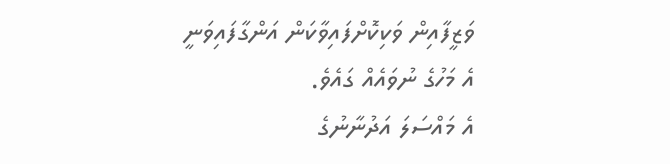ވަޒީފާއިން ވަކިކޮށްފައިވާކަން އަންގާފައިވަނީ އެ މަހުގެ ނުވައެއް ގައެވެ.
އެ މައްސަލަ އަދުނާނުގެ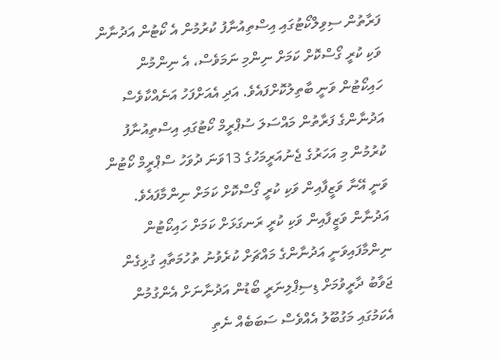ފަރާތުން ސިވިލްކޯޓުގައި އިސްތިއުނާފު ކުރުމުން އެ ކޯޓުން އަދުނާން ވަކި ކުރީ ގޯސްކޮށް ކަމަށް ނިންމި ނަމަވެސް، އެ ނިންމުން ހައިކޯޓުން ވަނީ ބާތިލުކޮށްފައެވެ. އަދި އެއަށްފަހު އަނެއްކާވެސް އަދުނާންގެ ފަރާތުން މައްސަލަ ސުޕްރީމް ކޯޓުގައި އިސްތިއުނާފު ކުރުމުން މި އަހަރުގެ ޖެނުއަރީމަހުގެ 13ވަނަ ދުވަހު ސްޕްރީމް ކޯޓުން ވަނީ އޭނާ ވަޒީފާއިން ވަކި ކުރީ ގޯސްކޮށް ކަމަށް ނިންމާފައެވެ.
އަދުނާން ވަޒީފާއިން ވަކި ކުރީ ރަނގަޅަށް ކަމަށް ހައިކޯޓުން ނިންމާފައިވަނީ އަދުނާންގެ މައްޗަށް ކުރެވުނު ތުހުމަތާއި ގުޅިގެން ޖަވާބު ދާރީވުމަށް ޑިސިޕްލިނަރީ ބޯޑުން އަދުނާނަށް އެންގުމުން އެކަމުގައި މަގުބޫލު އެއްވެސް ސަބަބެއް ނެތި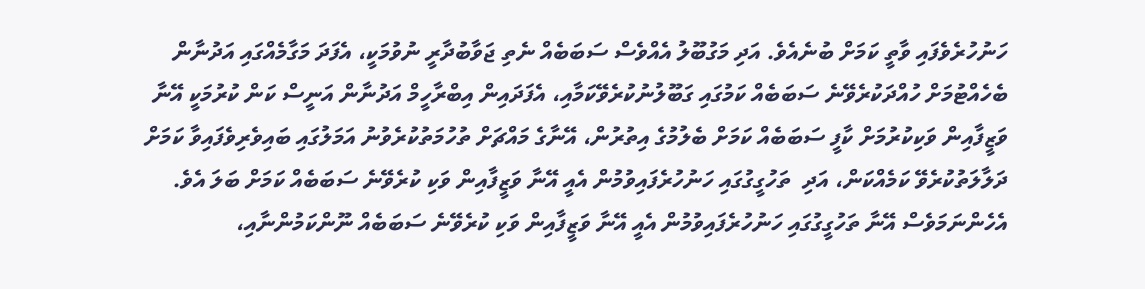ހަނުހުރެވެފައި ވާތީ ކަމަށް ބުނެއެވެ. އަދި މަގުބޫލު އެއްވެސް ސަބަބެއް ނެތި ޖަވާބުދާރީ ނުވުމަކީ، އެފަދަ މަގާމެއްގައި އަދުނާން ބެހެއްޓުމަށް ހުއްދަކުރެވޭނެ ސަބަބެއް ކަމުގައި ގަބޫލުނުކުރެވޭކަމާއި، އެފަދައިން އިބްރާހީމް އަދުނާން އަނީސް ކަން ކުރުމަކީ އޭނާ ވަޒީފާއިން ވަކިކުރުމަށް ކާފީ ސަބަބެއް ކަމަށް ބެލުމުގެ އިތުރުން، އޭނާގެ މައްޗަށް ތުހުމަތުކުރެވުނު އަމަލުގައި ބައިވެރިވެފައިވާ ކަމަށް ދަލާލަތުކުރެވޭ ކަމެއްކަން، އަދި  ތަހުގީގުގައި ހަނުހުރެފައިވުމުން އެއީ އޭނާ ވަޒީފާއިން ވަކި ކުރެވޭނެ ސަބަބެއް ކަމަށް ބަލަ އެވެ.
އެހެންނަމަވެސް އޭނާ ތަހުގީގުގައި ހަނުހުރެފައިވުމުން އެއީ އޭނާ ވަޒީފާއިން ވަކި ކުރެވޭނެ ސަބަބެއް ނޫންކަމުންނާއި،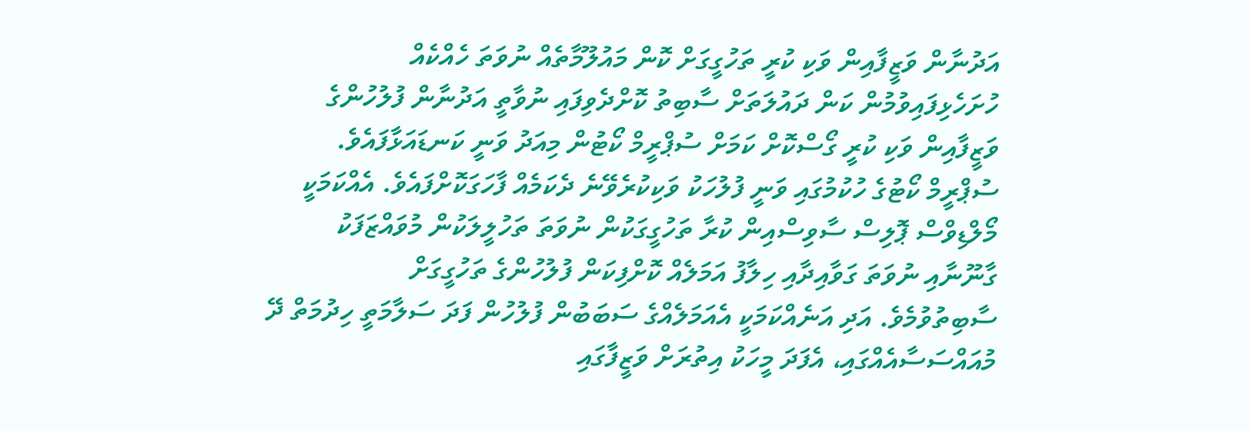އަދުނާން ވަޒީފާއިން ވަކި ކުރީ ތަހުގީގަށް ކޮން މައުލޫމާތެއް ނުވަތަ ހެއްކެއް ހުށަހެޅިފައިވުމުން ކަން ދައުލަތަށް ސާބިތު ކޮށްދެވިފައި ނުވާތީ އަދުނާން ފުލުހުންގެ ވަޒީފާއިން ވަކި ކުރީ ގޯސްކޮށް ކަމަށް ސުޕްރީމް ކޯޓުން މިއަދު ވަނީ ކަނޑައަޅާފައެވެ.
ސުޕްރީމް ކޯޓުގެ ހުކުމުގައި ވަނީ ފުލުހަކު ވަކިކުރެވޭނެ ދެކަމެއް ފާހަގަކޮށްފައެވެ. އެއްކަމަކީ މޯލްޑިވްސް ޕޮލިސް ސާވިސްއިން ކުރާ ތަހުގީގަކުން ނުވަތަ ތަހުލީލަކުން މުވައްޒަފަކު ގާނޫނާއި ނުވަތަ ގަވާއިދާއި ހިލާފު އަމަލެއް ކޮށްފިކަން ފުލުހުންގެ ތަހުގީގަށް
ސާބިތުވުމެވެ. އަދި އަނެއްކަމަކީ އެއަމަލެއްގެ ސަބަބުން ފުލުހުން ފަދަ ސަލާމަތީ ހިދުމަތް ދޭ މުއައްސަސާއެއްގައި، އެފަދަ މީހަކު އިތުރަށް ވަޒީފާގައި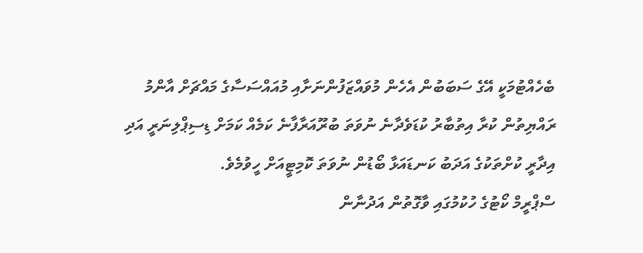ބެހެއްޓުމަކީ އޭގެ ސަބަބުން އެހެން މުވައްޒަފުންނަށާއި މުއައްސަސާގެ މައްޗަށް އާންމު ރައްޔިތުން ކުރާ އިތުބާރު ކުޑަވެދާނެ ނުވަތަ ބުރޫއަރާފާނެ ކަމެއް ކަމަށް ޑިސިޕްލިނަރީ އަދި އިދާރީ ކުށްތަކުގެ އަދަބު ކަނޑައަޅާ ބޯޑުން ނުވަތަ ކޮމިޓީއަށް ހީވުމެވެ.
ސްޕްރީމް ކޯޓުގެ ހުކުމުގައި ވާގޮތުން އަދުނާން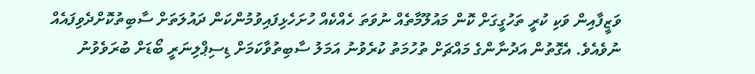ވަޒީފާއިން ވަކި ކުރީ ތަހުގީގަށް ކޮން މައުލޫމާތެއް ނުވަތަ ހެއްކެއް ހުށަހެޅިފައިވުމުންކަން ދައުލަތަށް ސާބިތުކޮށްދެވިފައެއް ނުވެއެވެ. އެގޮތުން އަދުނާންގެ މައްޗަށް ތުހުމަތު ކުރެވުނު އަމަލު ސާބިތުވާކަމަށް ޑިސިޕްލިނަރީ ބޯޑަށް ބުރަވެވުނު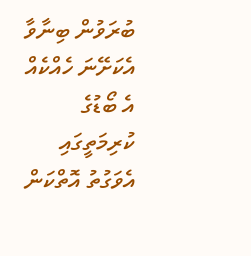ބުރަވުން ބިނާވާ އެކަށޭނަ ހެއްކެއް އެ ބޯޑުގެ ކުރިމަތީގައި އެވަގުތު އޮތްކަން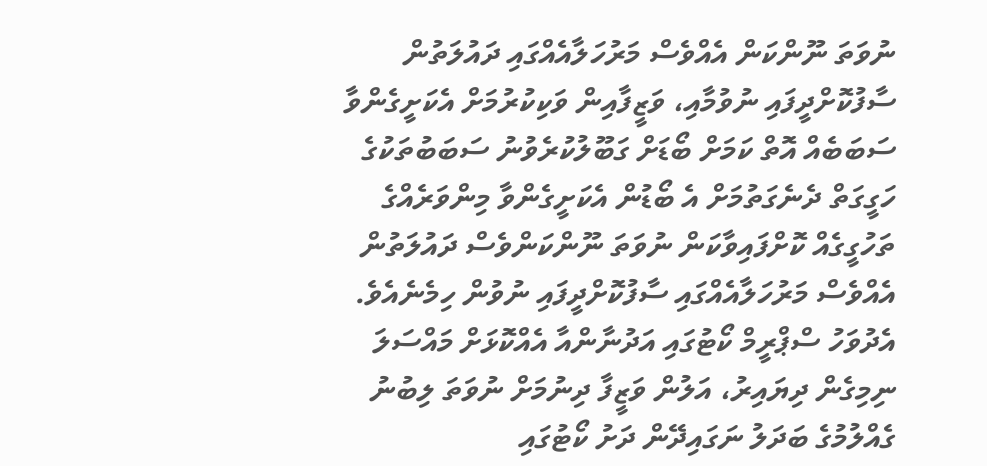ނުވަތަ ނޫންކަން އެއްވެސް މަރުހަލާއެއްގައި ދައުލަތުން ސާފުކޮށްދީފައި ނުވުމާއި، ވަޒީފާއިން ވަކިކުރުމަށް އެކަށީގެންވާ ސަބަބެއް އޮތް ކަމަށް ބޯޑަށް ގަބޫލުކުރެވުނު ސަބަބުތަކުގެ ހަގީގަތް ދެނެގަތުމަށް އެ ބޯޑުން އެކަށީގެންވާ މިންވަރެއްގެ ތަހުގީގެއް ކޮށްފައިވާކަން ނުވަތަ ނޫންކަންވެސް ދައުލަތުން އެއްވެސް މަރުހަލާއެއްގައި ސާފުކޮށްދީފައި ނުވުން ހިމެނެއެވެ.
އެދުވަހު ސްޕްރީމް ކޯޓުގައި އަދުނާންއާ އެއްކޮޅަށް މައްސަލަ ނިމިގެން ދިޔައިރު، އަލުން ވަޒީފާ ދިނުމަށް ނުވަތަ ލިބުނު ގެއްލުމުގެ ބަދަލު ނަގައިދޭން ދަށު ކޯޓުގައި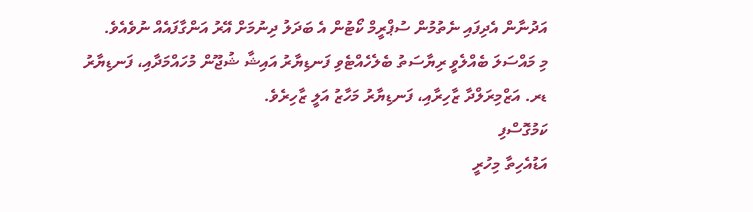އަދުނާން އެދިފައި ނެތުމުން ސުޕްރީމް ކޯޓުން އެ ބަދަލު ދިނުމަށް އޭރު އަންގާފައެއް ނުވެއެވެ.
މި މައްސަލަ ބެއްލެވީ ރިޔާސަތު ބެލެހެއްޓެވި ފަނޑިޔާރު އައިޝާ ޝުޖޫން މުހައްމަދާއި، ފަނޑިޔާރު ޑރ. އަޒްމިރަލްދާ ޒާހިރާއި، ފަނޑިޔާރު މަހާޒު އަލީ ޒާހިރެވެ.
ކަމުގޮސްފި
އަޑުއެހިތާ މިހުރީ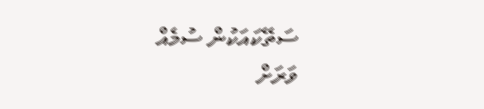ސަތޭކައަކުން ސުމެއް
ވަރަށް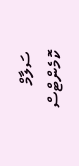ސަލާމް
ކޮމެންޓްސް